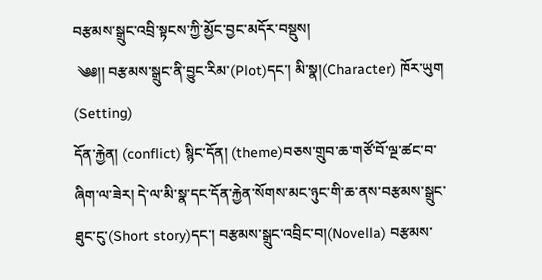བརྩམས་སྒྲུང་འབྲི་སྟངས་ཀྱི་མྱོང་བྱང་མདོར་བསྡུས།
 ༄༅།། བརྩམས་སྒྲུང་ནི་བྱུང་རིམ་(Plot)དང་། མི་སྣ།(Character) ཁོར་ཡུག (Setting)
དོན་རྐྱེན། (conflict) སྙིང་དོན། (theme)བཅས་གྲུབ་ཆ་གཙོ་བོ་ལྔ་ཚང་བ་ཞིག་ལ་ཟེར། དེ་ལ་མི་སྣ་དང་དོན་རྐྱེན་སོགས་མང་ཉུང་གི་ཆ་ནས་བརྩམས་སྒྲུང་ཐུང་ངུ་(Short story)དང་། བརྩམས་སྒྲུང་འབྲིང་བ།(Novella) བརྩམས་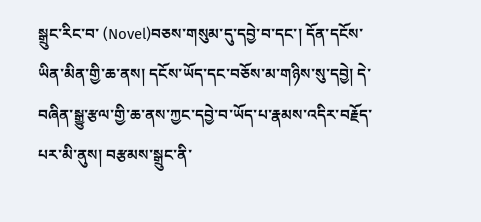སྒྲུང་རིང་བ་ (Novel)བཅས་གསུམ་དུ་དབྱེ་བ་དང་། དོན་དངོས་ཡིན་མིན་གྱི་ཆ་ནས། དངོས་ཡོད་དང་བཅོས་མ་གཉིས་སུ་དབྱེ། དེ་བཞིན་སྒྱུ་རྩལ་གྱི་ཆ་ནས་ཀྱང་དབྱེ་བ་ཡོད་པ་རྣམས་འདིར་བརྗོད་པར་མི་ནུས། བརྩམས་སྒྲུང་ནི་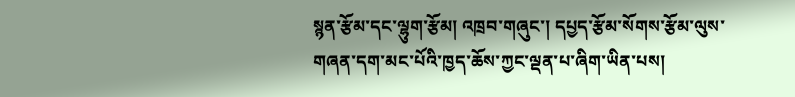སྙན་རྩོམ་དང་ལྷུག་རྩོམ། འཁྲབ་གཞུང་། དཔྱད་རྩོམ་སོགས་རྩོམ་ལུས་གཞན་དག་མང་པོའི་ཁྱད་ཆོས་ཀྱང་ལྡན་པ་ཞིག་ཡིན་པས།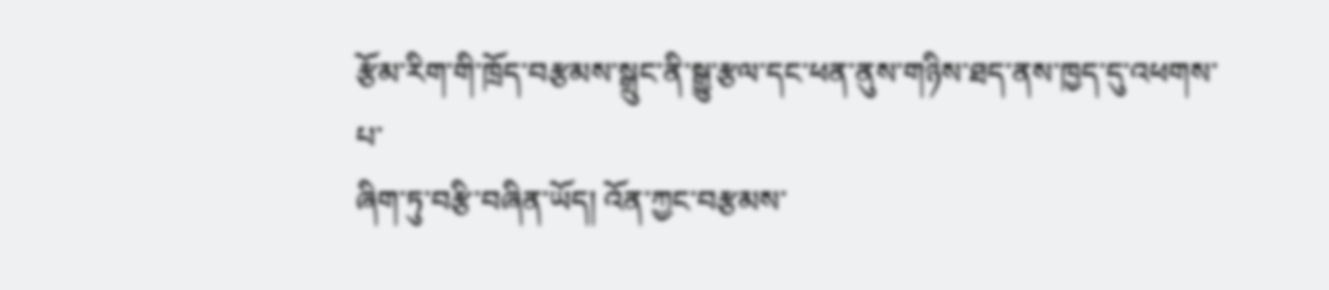རྩོམ་རིག་གི་ཁྲོད་བརྩམས་སྒྲུང་ནི་སྒྱུ་རྩལ་དང་ཕན་ནུས་གཉིས་ཐད་ནས་ཁྱད་དུ་འཕགས་པ་
ཞིག་ཏུ་བརྩི་བཞིན་ཡོད། འོན་ཀྱང་བརྩམས་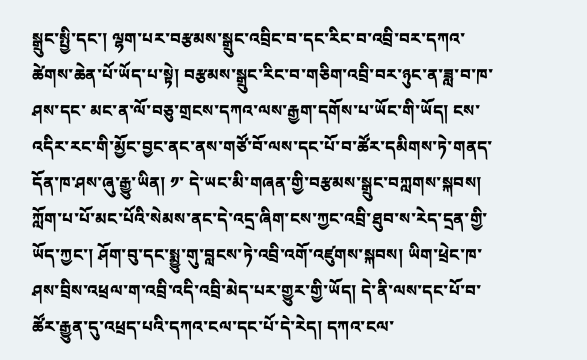སྒྲུང་སྤྱི་དང་། ལྷག་པར་བརྩམས་སྒྲུང་འབྲིང་བ་དང་རིང་བ་འབྲི་བར་དཀའ་ཚེགས་ཆེན་པོ་ཡོད་པ་སྟེ། བརྩམས་སྒྲུང་རིང་བ་གཅིག་འབྲི་བར་ཉུང་ན་ཟླ་བ་ཁ་ཤས་དང་ མང་ན་ལོ་བཅུ་གྲངས་དཀའ་ལས་རྒྱག་དགོས་པ་ཡོང་གི་ཡོད། ངས་འདིར་རང་གི་མྱོང་བྱང་ནང་ནས་གཙོ་བོ་ལས་དང་པོ་བ་ཚོར་དམིགས་ཏེ་གནད་དོན་ཁ་ཤས་ཞུ་རྒྱུ་ཡིན། ༡་ དེ་ཡང་མི་གཞན་གྱི་བརྩམས་སྒྲུང་བཀླགས་སྐབས། ཀློག་པ་པོ་མང་པོའི་སེམས་ནང་དེ་འདྲ་ཞིག་ངས་ཀྱང་འབྲི་ཐུབ་ས་རེད་དྲན་གྱི་ཡོད་ཀྱང་། ཤོག་བུ་དང་སྨྱུ་གུ་བླངས་ཏེ་འབྲི་འགོ་འཛུགས་སྐབས། ཡིག་ཕྲེང་ཁ་ཤས་བྲིས་འཕྲལ་ག་འབྲི་འདི་འབྲི་མེད་པར་གྱུར་གྱི་ཡོད། དེ་ནི་ལས་དང་པོ་བ་ཚོར་རྒྱུན་དུ་འཕྲད་པའི་དཀའ་ངལ་དང་པོ་དེ་རེད། དཀའ་ངལ་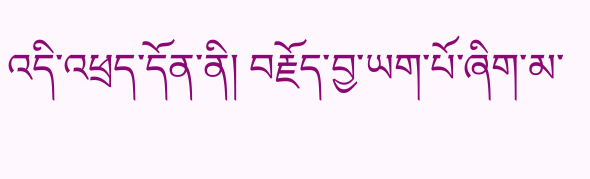འདི་འཕྲད་དོན་ནི། བརྗོད་བྱ་ཡག་པོ་ཞིག་མ་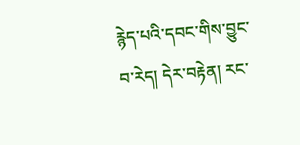རྙེད་པའི་དབང་གིས་བྱུང་བ་རེད། དེར་བརྟེན། རང་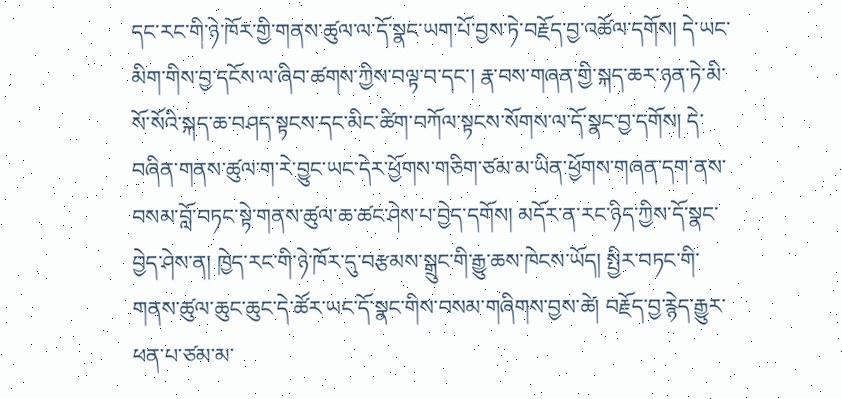དང་རང་གི་ཉེ་ཁོར་གྱི་གནས་ཚུལ་ལ་དོ་སྣང་ཡག་པོ་བྱས་ཏེ་བརྗོད་བྱ་འཚོལ་དགོས། དེ་ཡང་མིག་གིས་བྱ་དངོས་ལ་ཞིབ་ཚགས་ཀྱིས་བལྟ་བ་དང་། རྣ་བས་གཞན་གྱི་སྐད་ཆར་ཉན་ཏེ་མི་སོ་སོའི་སྐད་ཆ་བཤད་སྟངས་དང་མིང་ཚིག་བཀོལ་སྟངས་སོགས་ལ་དོ་སྣང་བྱ་དགོས། དེ་བཞིན་གནས་ཚུལ་ག་རེ་བྱུང་ཡང་དེར་ཕྱོགས་གཅིག་ཙམ་མ་ཡིན་ཕྱོགས་གཞན་དག་ནས་བསམ་བློ་བཏང་སྟེ་གནས་ཚུལ་ཆ་ཚང་ཤེས་པ་བྱེད་དགོས། མདོར་ན་རང་ཉིད་ཀྱིས་དོ་སྣང་བྱེད་ཤེས་ན། ཁྱེད་རང་གི་ཉེ་ཁོར་དུ་བརྩམས་སྒྲུང་གི་རྒྱུ་ཆས་ཁེངས་ཡོད། སྤྱིར་བཏང་གི་གནས་ཚུལ་ཆུང་ཆུང་དེ་ཚོར་ཡང་དོ་སྣང་གིས་བསམ་གཞིགས་བྱས་ཚེ། བརྗོད་བྱ་རྙེད་རྒྱུར་ཕན་པ་ཙམ་མ་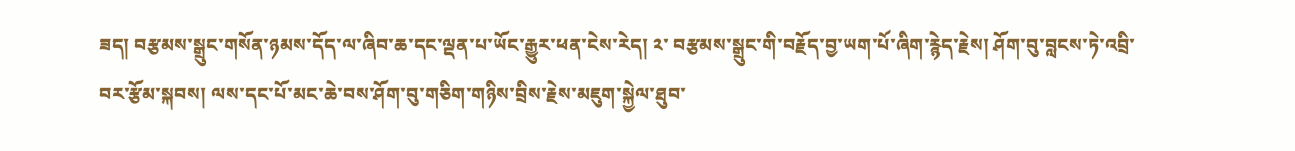ཟད། བརྩམས་སྒྲུང་གསོན་ཉམས་དོད་ལ་ཞིབ་ཆ་དང་ལྡན་པ་ཡོང་རྒྱུར་ཕན་ངེས་རེད། ༢་ བརྩམས་སྒྲུང་གི་བརྗོད་བྱ་ཡག་པོ་ཞིག་རྙེད་རྗེས། ཤོག་བུ་བླངས་ཏེ་འབྲི་བར་རྩོམ་སྐབས། ལས་དང་པོ་མང་ཆེ་བས་ཤོག་བུ་གཅིག་གཉིས་བྲིས་རྗེས་མཇུག་སྐྱེལ་ཐུབ་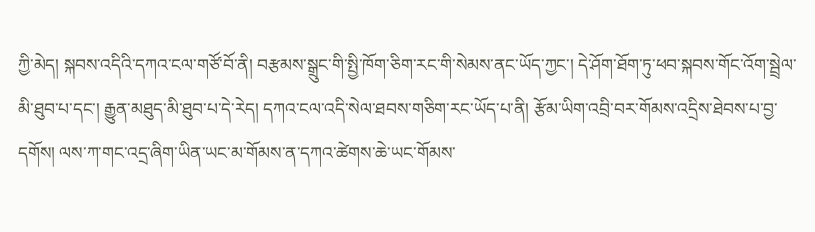ཀྱི་མེད། སྐབས་འདིའི་དཀའ་ངལ་གཙོ་བོ་ནི། བརྩམས་སྒྲུང་གི་སྤྱི་ཁོག་ཅིག་རང་གི་སེམས་ནང་ཡོད་ཀྱང་། དེ་ཤོག་ཐོག་ཏུ་ཕབ་སྐབས་གོང་འོག་སྦྲེལ་མི་ཐུབ་པ་དང་། རྒྱུན་མཐུད་མི་ཐུབ་པ་དེ་རེད། དཀའ་ངལ་འདི་སེལ་ཐབས་གཅིག་རང་ཡོད་པ་ནི། རྩོམ་ཡིག་འབྲི་བར་གོམས་འདྲིས་ཐེབས་པ་བྱ་དགོས། ལས་ཀ་གང་འདྲ་ཞིག་ཡིན་ཡང་མ་གོམས་ན་དཀའ་ཚེགས་ཆེ་ཡང་གོམས་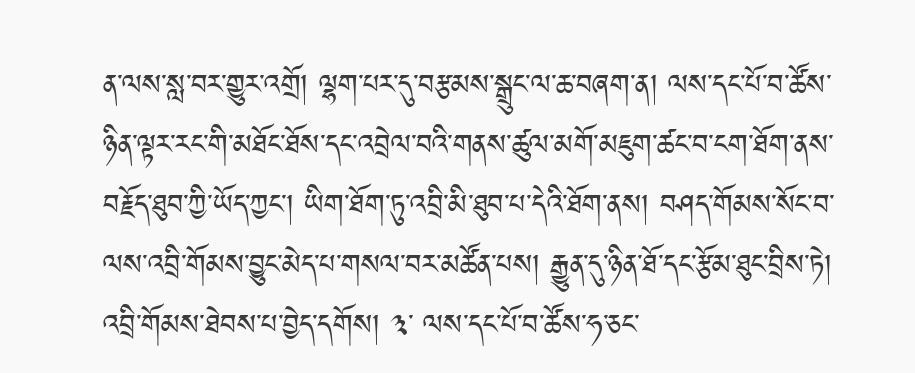ན་ལས་སླ་བར་གྱུར་འགྲོ། ལྷག་པར་དུ་བརྩམས་སྒྲུང་ལ་ཆ་བཞག་ན། ལས་དང་པོ་བ་ཚོས་ཉིན་ལྟར་རང་གི་མཐོང་ཐོས་དང་འབྲེལ་བའི་གནས་ཚུལ་མགོ་མཇུག་ཚང་བ་ངག་ཐོག་ནས་བརྗོད་ཐུབ་ཀྱི་ཡོད་ཀྱང་། ཡིག་ཐོག་ཏུ་འབྲི་མི་ཐུབ་པ་དེའི་ཐོག་ནས། བཤད་གོམས་སོང་བ་ལས་འབྲི་གོམས་བྱུང་མེད་པ་གསལ་བར་མཚོན་པས། རྒྱུན་དུ་ཉིན་ཐོ་དང་རྩོམ་ཐུང་བྲིས་ཏེ། འབྲི་གོམས་ཐེབས་པ་བྱེད་དགོས། ༣་ ལས་དང་པོ་བ་ཚོས་ཧ་ཅང་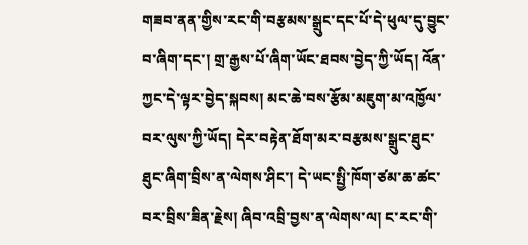གཟབ་ནན་གྱིས་རང་གི་བརྩམས་སྒྲུང་དང་པོ་དེ་ཕུལ་དུ་བྱུང་བ་ཞིག་དང་། གྲ་རྒྱས་པོ་ཞིག་ཡོང་ཐབས་བྱེད་ཀྱི་ཡོད། འོན་ཀྱང་དེ་ལྟར་བྱེད་སྐབས། མང་ཆེ་བས་རྩོམ་མཇུག་མ་འཁྱོལ་བར་ལུས་ཀྱི་ཡོད། དེར་བརྟེན་ཐོག་མར་བརྩམས་སྒྲུང་ཐུང་ཐུང་ཞིག་བྲིས་ན་ལེགས་ཤིང་། དེ་ཡང་སྤྱི་ཁོག་ཙམ་ཆ་ཚང་བར་བྲིས་ཟིན་རྗེས། ཞིབ་འབྲི་བྱས་ན་ལེགས་ལ། ང་རང་གི་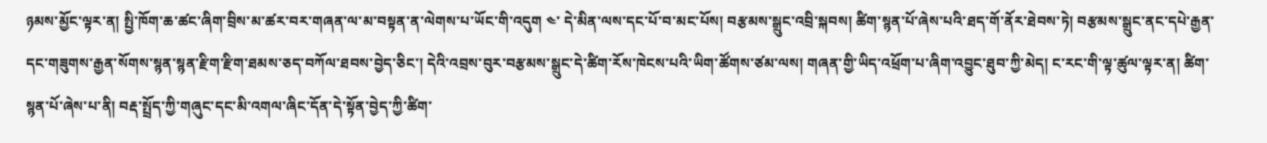ཉམས་མྱོང་ལྟར་ན། སྤྱི་ཁོག་ཆ་ཚང་ཞིག་བྲིས་མ་ཚར་བར་གཞན་ལ་མ་བསྟན་ན་ལེགས་པ་ཡོང་གི་འདུག ༤་ དེ་མིན་ལས་དང་པོ་བ་མང་པོས། བརྩམས་སྒྲུང་འབྲི་སྐབས། ཚིག་སྙན་པོ་ཞེས་པའི་ཐད་གོ་ནོར་ཐེབས་ཏེ། བརྩམས་སྒྲུང་ནང་དཔེ་རྒྱན་དང་གཟུགས་རྒྱན་སོགས་སྙན་སྙན་རྫིག་རྫིག་ཐམས་ཅད་བཀོལ་ཐབས་བྱེད་ཅིང་། དེའི་འབྲས་བུར་བརྩམས་སྒྲུང་དེ་ཚིག་རོས་ཁེངས་པའི་ཡིག་ཚོགས་ཙམ་ལས། གཞན་གྱི་ཡིད་འཕྲོག་པ་ཞིག་འབྱུང་ཐུབ་ཀྱི་མེད། ང་རང་གི་ལྟ་ཚུལ་ལྟར་ན། ཚིག་སྙན་པོ་ཞེས་པ་ནི། བརྡ་སྤྲོད་ཀྱི་གཞུང་དང་མི་འགལ་ཞིང་དོན་དེ་སྟོན་བྱེད་ཀྱི་ཚིག་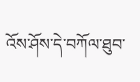འོས་ཤོས་དེ་བཀོལ་ཐུབ་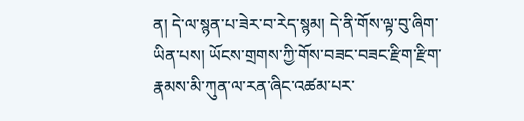ན། དེ་ལ་སྙན་པ་ཟེར་བ་རེད་སྙམ། དེ་ནི་གོས་ལྟ་བུ་ཞིག་ཡིན་པས། ཡོངས་གྲགས་ཀྱི་གོས་བཟང་བཟང་རྫིག་རྫིག་རྣམས་མི་ཀུན་ལ་རན་ཞིང་འཚམ་པར་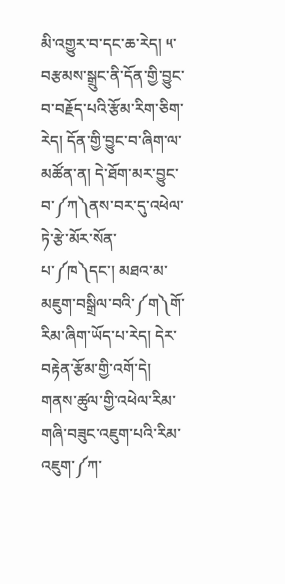མི་འགྱུར་བ་དང་ཆ་རེད། ༥་ བརྩམས་སྒྲུང་ནི་དོན་གྱི་བྱུང་བ་བརྗོད་པའི་རྩོམ་རིག་ཅིག་རེད། དོན་གྱི་བྱུང་བ་ཞིག་ལ་མཚོན་ན། དེ་ཐོག་མར་བྱུང་བ་༼ཀ༽ནས་བར་དུ་འཕེལ་ཏེ་རྩེ་མོར་སོན་པ་༼ཁ༽དང་། མཐའ་མ་མཇུག་བསྒྲིལ་བའི་༼ག༽གོ་རིམ་ཞིག་ཡོད་པ་རེད། དེར་བརྟེན་རྩོམ་གྱི་འགོ་དེ། གནས་ཚུལ་གྱི་འཕེལ་རིམ་གཞི་བཟུང་འཇུག་པའི་རིམ་འཇུག་༼ཀ་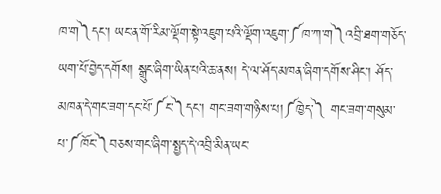ཁ་ག༽དང་། ཡང་ན་གོ་རིམ་ལྡོག་སྟེ་འཇུག་པའི་ལྡོག་འཇུག་༼ཁ་ཀ་ག༽འབྲི་ཐག་གཅོད་ཡག་པོ་བྱེད་དགོས། སྒྲུང་ཞིག་ཡིན་པའི་ཆ་ནས། དེ་ལ་ཤོད་མཁན་ཞིག་དགོས་ཤིང་། ཤོད་མཁན་དེ་གང་ཟག་དང་པོ་༼ང་༽དང་། གང་ཟག་གཉིས་པ།༼ཁྱེད་༽ གང་ཟག་གསུམ་པ་༼ཁོང་༽བཅས་གང་ཞིག་སྤྱད་དེ་འབྲི་མིན་ཡང་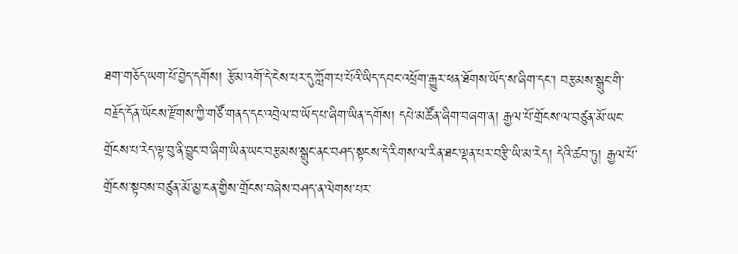ཐག་གཅོད་ཡག་པོ་བྱེད་དགོས། རྩོམ་འགོ་དེ་ངེས་པར་དུ་ཀློག་པ་པོའི་ཡིད་དབང་འཕྲོག་རྒྱུར་ཕན་ཐོགས་ཡོད་ས་ཞིག་དང་། བརྩམས་སྒྲུང་གི་བརྗོད་དོན་ཡོངས་རྫོགས་ཀྱི་གཙོ་གནད་དང་འབྲེལ་བ་ཡོད་པ་ཞིག་ཡིན་དགོས། དཔེ་མཚོན་ཞིག་བཞག་ན། རྒྱལ་པོ་གྲོངས་ལ་བཙུན་མོ་ཡང་གྲོངས་པ་རེད་ལྟ་བུ་ནི་བྱུང་བ་ཞིག་ཡིན་ཡང་བརྩམས་སྒྲུང་ནང་བཤད་སྟངས་དེ་རིགས་ལ་རིན་ཐང་ལྡན་པར་བརྩི་ཡི་མ་རེད། དེའི་ཚབ་ཏུ། རྒྱལ་པོ་གྲོངས་སྟབས་བཙུན་མོ་མྱ་ངན་གྱིས་གྲོངས་བཞེས་བཤད་ན་ལེགས་པར་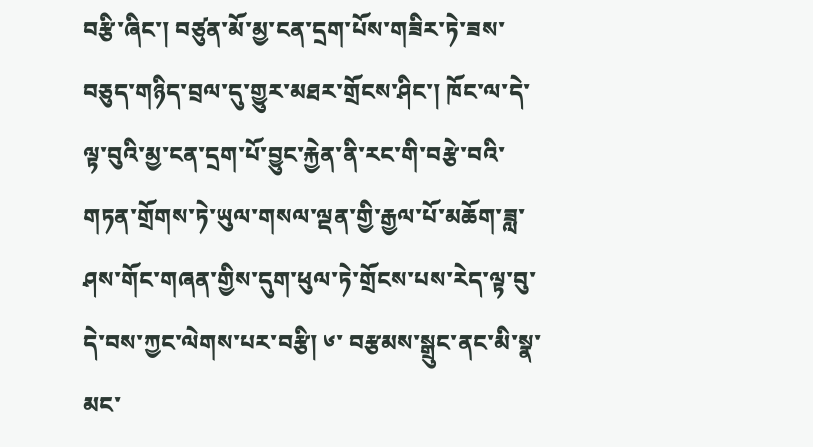བརྩི་ཞིང་། བཙུན་མོ་མྱ་ངན་དྲག་པོས་གཟིར་ཏེ་ཟས་བཅུད་གཉིད་བྲལ་དུ་གྱུར་མཐར་གྲོངས་ཤིང་། ཁོང་ལ་དེ་ལྟ་བུའི་མྱ་ངན་དྲག་པོ་བྱུང་རྐྱེན་ནི་རང་གི་བརྩེ་བའི་གཏན་གྲོགས་ཏེ་ཡུལ་གསལ་ལྡན་གྱི་རྒྱལ་པོ་མཆོག་ཟླ་ཤས་གོང་གཞན་གྱིས་དུག་ཕུལ་ཏེ་གྲོངས་པས་རེད་ལྟ་བུ་དེ་བས་ཀྱང་ལེགས་པར་བརྩི། ༦་ བརྩམས་སྒྲུང་ནང་མི་སྣ་མང་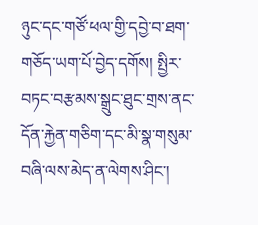ཉུང་དང་གཙོ་ཕལ་གྱི་དབྱེ་བ་ཐག་གཅོད་ཡག་པོ་བྱེད་དགོས། སྤྱིར་བཏང་བརྩམས་སྒྲུང་ཐུང་གྲས་ནང་དོན་རྐྱེན་གཅིག་དང་མི་སྣ་གསུམ་བཞི་ལས་མེད་ན་ལེགས་ཤིང་།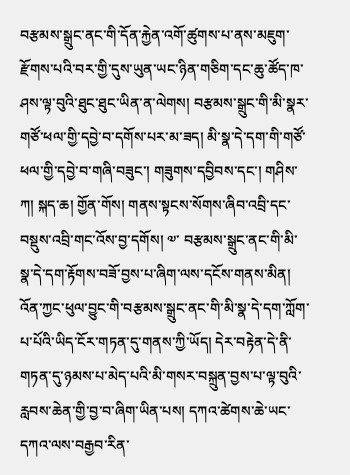བརྩམས་སྒྲུང་ནང་གི་དོན་རྐྱེན་འགོ་ཚུགས་པ་ནས་མཇུག་རྫོགས་པའི་བར་གྱི་དུས་ཡུན་ཡང་ཉིན་གཅིག་དང་ཆུ་ཚོད་ཁ་ཤས་ལྟ་བུའི་ཐུང་ཐུང་ཡིན་ན་ལེགས། བརྩམས་སྒྲུང་གི་མི་སྣར་གཙོ་ཕལ་གྱི་དབྱེ་བ་དགོས་པར་མ་ཟད། མི་སྣ་དེ་དག་གི་གཙོ་ཕལ་གྱི་དབྱེ་བ་གཞི་བཟུང་། གཟུགས་དབྱིབས་དང་། གཤིས་ཀ། སྐད་ཆ། གྱོན་གོས། གནས་སྟངས་སོགས་ཞིབ་འབྲི་དང་བསྡུས་འབྲི་གང་འོས་བྱ་དགོས། ༧་ བརྩམས་སྒྲུང་ནང་གི་མི་སྣ་དེ་དག་རྟོགས་བཟོ་བྱས་པ་ཞིག་ལས་དངོས་གནས་མིན། འོན་ཀྱང་ཕུལ་བྱུང་གི་བརྩམས་སྒྲུང་ནང་གི་མི་སྣ་དེ་དག་ཀློག་པ་པོའི་ཡིད་ངོར་གཏན་དུ་གནས་ཀྱི་ཡོད། དེར་བརྟེན་དེ་ནི་གཏན་དུ་ཉམས་པ་མེད་པའི་མི་གསར་བསྐྲུན་བྱས་པ་ལྟ་བུའི་རླབས་ཆེན་གྱི་བྱ་བ་ཞིག་ཡིན་པས། དཀའ་ཚེགས་ཆེ་ཡང་དཀའ་ལས་བརྒྱབ་རིན་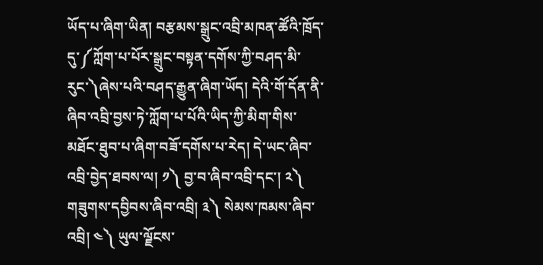ཡོད་པ་ཞིག་ཡིན། བརྩམས་སྒྲུང་འབྲི་མཁན་ཚོའི་ཁྲོད་དུ་༼ཀློག་པ་པོར་སྒྲུང་བསྟན་དགོས་ཀྱི་བཤད་མི་རུང་༽ཞེས་པའི་བཤད་རྒྱུན་ཞིག་ཡོད། དེའི་གོ་དོན་ནི་ཞིབ་འབྲི་བྱས་ཏེ་ཀློག་པ་པོའི་ཡིད་ཀྱི་མིག་གིས་མཐོང་ཐུབ་པ་ཞིག་བཟོ་དགོས་པ་རེད། དེ་ཡང་ཞིབ་འབྲི་བྱེད་ཐབས་ལ། ༡༽ བྱ་བ་ཞིབ་འབྲི་དང་། ༢༽ གཟུགས་དབྱིབས་ཞིབ་འབྲི། ༣༽ སེམས་ཁམས་ཞིབ་འབྲི། ༤༽ ཡུལ་ལྗོངས་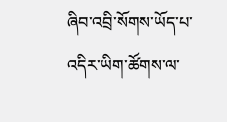ཞིབ་འབྲི་སོགས་ཡོད་པ་འདིར་ཡིག་ཚོགས་ལ་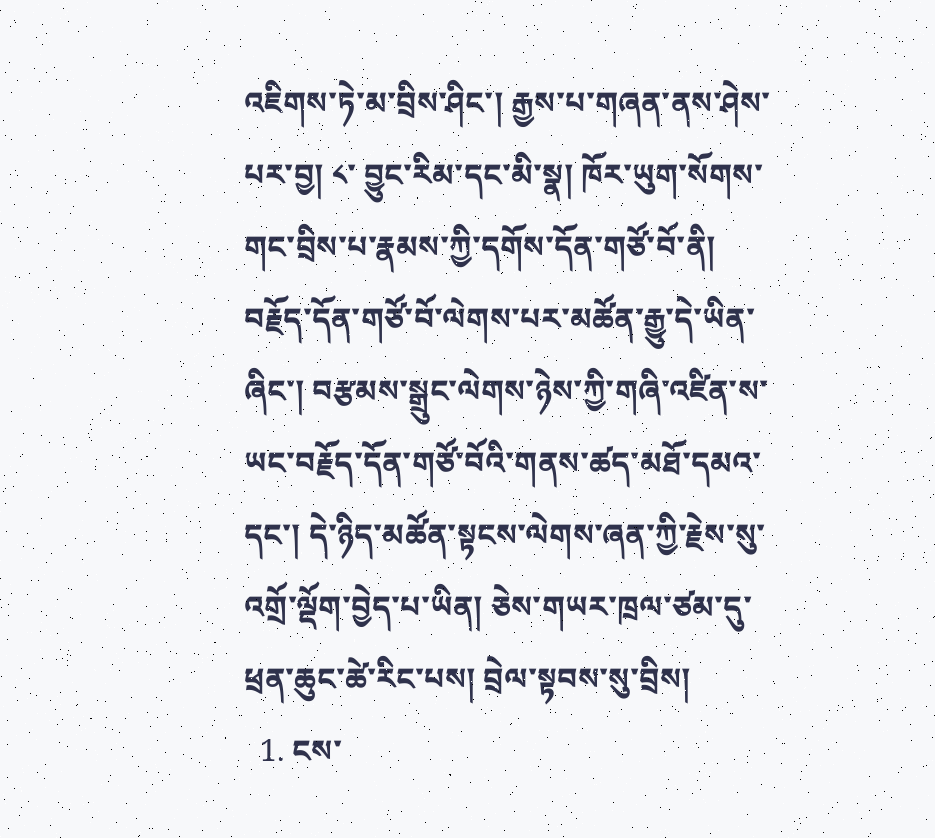འཇིགས་ཏེ་མ་བྲིས་ཤིང་། རྒྱས་པ་གཞན་ནས་ཤེས་པར་བྱ། ༨་ བྱུང་རིམ་དང་མི་སྣ། ཁོར་ཡུག་སོགས་གང་བྲིས་པ་རྣམས་ཀྱི་དགོས་དོན་གཙོ་བོ་ནི། བརྗོད་དོན་གཙོ་བོ་ལེགས་པར་མཚོན་རྒྱུ་དེ་ཡིན་ཞིང་། བརྩམས་སྒྲུང་ལེགས་ཉེས་ཀྱི་གཞི་འཛིན་ས་ཡང་བརྗོད་དོན་གཙོ་བོའི་གནས་ཚད་མཐོ་དམའ་དང་། དེ་ཉིད་མཚོན་སྟངས་ལེགས་ཞན་ཀྱི་རྗེས་སུ་འགྲོ་ལྡོག་བྱེད་པ་ཡིན། ཅེས་གཡར་ཁྲལ་ཙམ་དུ་ཕྲན་ཆུང་ཚེ་རིང་པས། བྲེལ་སྟབས་སུ་བྲིས།
  1. ངས་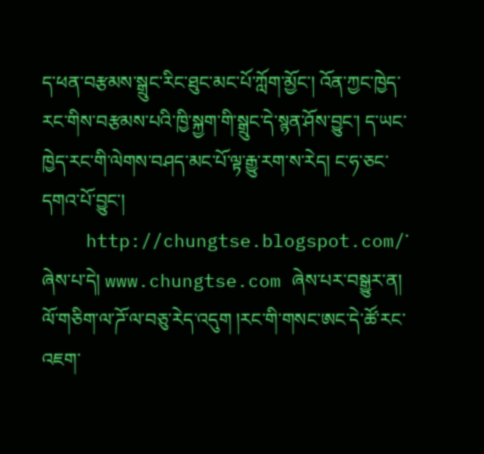ད་ཕན་བརྩམས་སྒྲུང་རིང་ཐུང་མང་པོ་ཀློག་མྱོང་། འོན་ཀྱང་ཁྱེད་རང་གིས་བརྩམས་པའི་ཁྱི་སྐྱག་གི་སྒྲུང་དེ་སྙན་ཤོས་བྱུང་། ད་ཡང་ཁྱེད་རང་གི་ལེགས་བཤད་མང་པོ་ལྟ་རྒྱུ་རག་ས་རེད། ང་ཧ་ཅང་དགའ་པོ་བྱུང་།
    http://chungtse.blogspot.com/་ ཞེས་པ་དེ། www.chungtse.com ཞེས་པར་བསྒྱུར་ན། ལོ་གཅིག་ལ་ཌོ་ལ་བཅུ་རེད་འདུག །རང་གི་གསང་ཨང་དེ་ཚོ་རང་འཇག་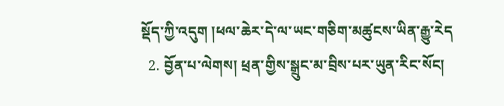སྡོད་ཀྱི་འདུག །ཕལ་ཆེར་དེ་ལ་ཡང་གཅིག་མཚུངས་ཡིན་རྒྱུ་རེད
  2. བྱོན་པ་ལེགས། ཕྲན་གྱིས་སྒྲུང་མ་བྲིས་པར་ཡུན་རིང་སོང།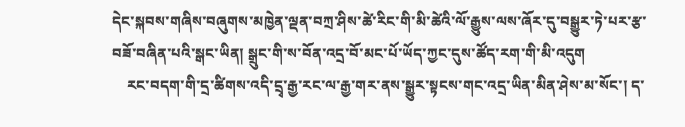དེང་སྐབས་གཞིས་བཞུགས་མཁྱེན་ལྡན་བཀྲ་ཤིས་ཚེ་རིང་གི་མི་ཚེའི་ལོ་རྒྱུས་ལས་ཞོར་དུ་བསྒྱུར་ཏེ་པར་རྩ་བཟོ་བཞིན་པའི་སྒང་ཡིན། སྒྲུང་གི་ས་བོན་འདྲ་བོ་མང་པོ་ཡོད་ཀྱང་དུས་ཚོད་རག་གི་མི་འདུག
    རང་བདག་གི་དྲ་ཚིགས་འདི་དྲྭ་རྒྱ་རང་ལ་རྒྱ་གར་ནས་སྒྱུར་སྟངས་གང་འདྲ་ཡིན་མིན་ཤེས་མ་སོང་། ད་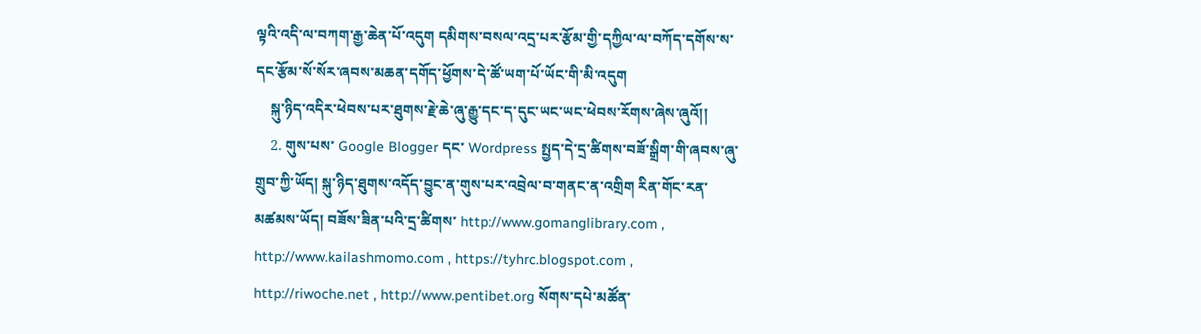ལྟའི་འདི་ལ་བཀག་རྒྱ་ཆེན་པོ་འདུག དམིགས་བསལ་འདྲ་པར་རྩོམ་གྱི་དཀྱིལ་ལ་བཀོད་དགོས་ས་དང་རྩོམ་སོ་སོར་ཞབས་མཆན་དགོད་ཕྱོགས་དེ་ཚོ་ཡག་པོ་ཡོང་གི་མི་འདུག
    སྐུ་ཉིད་འདིར་ཕེབས་པར་ཐུགས་རྗེ་ཆེ་ཞུ་རྒྱུ་དང་ད་དུང་ཡང་ཡང་ཕེབས་རོགས་ཞེས་ཞུའོ།།
    2. གུས་པས་ Google Blogger དང་ Wordpress སྤྱད་དེ་དྲ་ཚིགས་བཟོ་སྒྲིག་གི་ཞབས་ཞུ་གྲུབ་ཀྱི་ཡོད། སྐུ་ཉིད་ཐུགས་འདོད་བྱུང་ན་གུས་པར་འབྲེལ་བ་གནང་ན་འགྲིག རིན་གོང་རན་མཚམས་ཡོད། བཟོས་ཟིན་པའི་དྲ་ཚིགས་ http://www.gomanglibrary.com , http://www.kailashmomo.com , https://tyhrc.blogspot.com , http://riwoche.net , http://www.pentibet.org སོགས་དཔེ་མཚོན་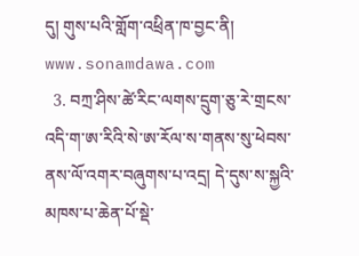དུ། གུས་པའི་གློག་འཕྲིན་ཁ་བྱང་ནི། www.sonamdawa.com
  3. བཀྲ་ཤིས་ཚེ་རིང་ལགས་དྲུག་ཅུ་རེ་གྲངས་འདི་ག་ཨ་རིའི་སེ་ཨ་རོལ་ས་གནས་སུ་ཕེབས་ནས་ལོ་འགར་བཞུགས་པ་འདྲ། དེ་དུས་ས་སྐྱའི་མཁས་པ་ཆེན་པོ་སྡེ་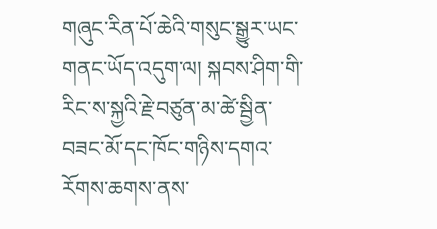གཞུང་རིན་པོ་ཆེའི་གསུང་སྒྱུར་ཡང་གནང་ཡོད་འདུག་ལ། སྐབས་ཤིག་གི་རིང་ས་སྐྱའི་རྗེ་བཙུན་མ་ཚེ་སྦྱིན་བཟང་མོ་དང་ཁོང་གཉིས་དགའ་རོགས་ཆགས་ནས་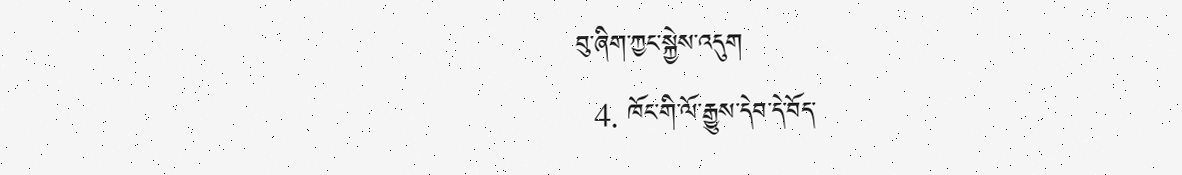བུ་ཞིག་ཀྱང་སྐྱེས་འདུག
  4. ཁོང་གི་ལོ་རྒྱུས་དེབ་དེ་བོད་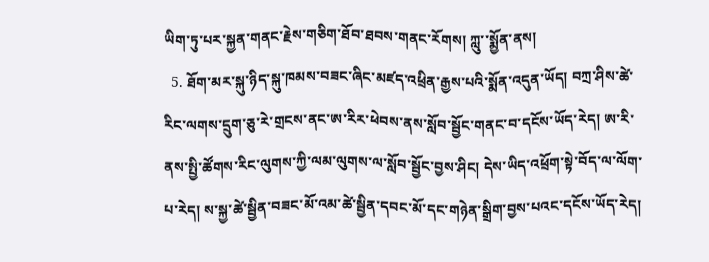ཡིག་ཏུ་པར་སྐྱན་གནང་རྗེས་གཅིག་ཐོབ་ཐབས་གནང་རོགས། ཀླུ་་སྨྱོན་ནས།
  5. ཐོག་མར་སྐུ་ཉིད་སྐུ་ཁམས་བཟང་ཞིང་མཛད་འཕྲིན་རྒྱས་པའི་སྨོན་འདུན་ཡོད། བཀྲ་ཤིས་ཚེ་རིང་ལགས་དྲུག་ཅུ་རེ་གྲངས་ནང་ཨ་རིར་ཕེབས་ནས་སློབ་སྦྱོང་གནང་བ་དངོས་ཡོད་རེད། ཨ་རི་ནས་སྤྱི་ཚོགས་རིང་ལུགས་ཀྱི་ལམ་ལུགས་ལ་སློབ་སྦྱོང་བྱས་ཤིང། དེས་ཡིད་འཕྲོག་སྟེ་བོད་ལ་ལོག་པ་རེད། ས་སྐྱ་ཚེ་སྦྱིན་བཟང་མོ་འམ་ཚེ་སྦྱིན་དབང་མོ་དང་གཉེན་སྒྲིག་བྱས་པའང་དངོས་ཡོད་རེད།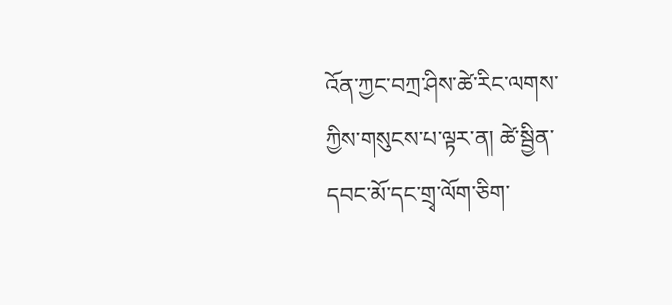འོན་ཀྱང་བཀྲ་ཤིས་ཚེ་རིང་ལགས་ཀྱིས་གསུངས་པ་ལྟར་ན། ཚེ་སྦྱིན་དབང་མོ་དང་གྲྭ་ལོག་ཅིག་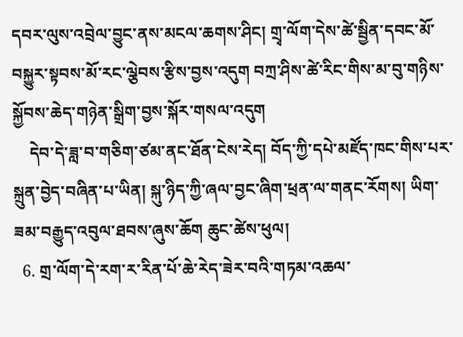དབར་ལུས་འབྲེལ་བྱུང་ནས་མངལ་ཆགས་ཤིང། གྲྭ་ལོག་དེས་ཚེ་སྦྱིན་དབང་མོ་བསྐྱུར་སྟབས་མོ་རང་ལྕེབས་རྩིས་བྱས་འདུག བཀྲ་ཤིས་ཚེ་རིང་གིས་མ་བུ་གཉིས་སྐྱོབས་ཆེད་གཉེན་སྒྲིག་བྱས་སྐོར་གསལ་འདུག
    དེབ་དེ་ཟླ་བ་གཅིག་ཙམ་ནང་ཐོན་ངེས་རེད། བོད་ཀྱི་དཔེ་མཛོད་ཁང་གིས་པར་སྐྲུན་བྱེད་བཞིན་པ་ཡིན། སྐུ་ཉིད་ཀྱི་ཞལ་བྱང་ཞིག་ཕྲན་ལ་གནང་རོགས། ཡིག་ཟམ་བརྒྱུད་འབུལ་ཐབས་ཞུས་ཆོག ཆུང་ཚེས་ཕུལ།
  6. གྲ་ལོག་དེ་རག་ར་རིན་པོ་ཆེ་རེད་ཟེར་བའི་གཏམ་འཆལ་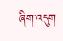ཞིག་འདུག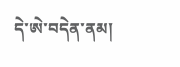དེ་ཨེ་བདེན་ནམ།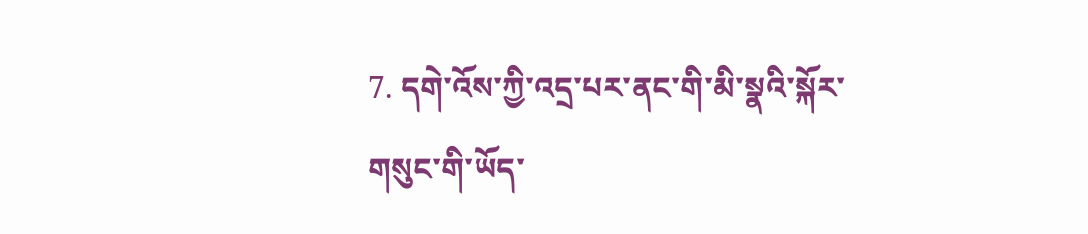7. དགེ་འོས་ཀྱི་འདྲ་པར་ནང་གི་མི་སྣའི་སྐོར་གསུང་གི་ཡོད་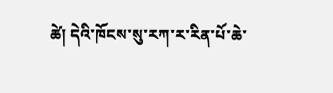ཚེ། དེའི་ཁོངས་སུ་རཀ་ར་རིན་པོ་ཆེ་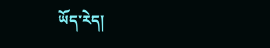ཡོད་རེད།